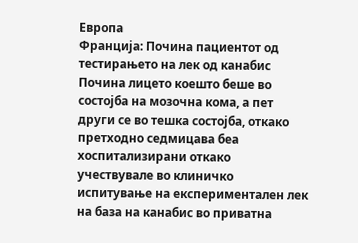Европа
Франција: Почина пациентот од тестирањето на лек од канабис
Почина лицето коешто беше во состојба на мозочна кома, а пет други се во тешка состојба, откако претходно седмицава беа хоспитализирани откако учествувале во клиничко испитување на експериментален лек на база на канабис во приватна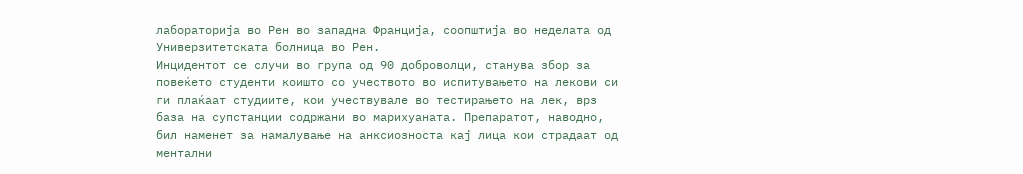лабораторија во Рен во западна Франција, соопштија во неделата од Универзитетската болница во Рен.
Инцидентот се случи во група од 90 доброволци, станува збор за повеќето студенти коишто со учеството во испитувањето на лекови си ги плаќаат студиите, кои учествувале во тестирањето на лек, врз база на супстанции содржани во марихуаната. Препаратот, наводно, бил наменет за намалување на анксиозноста кај лица кои страдаат од ментални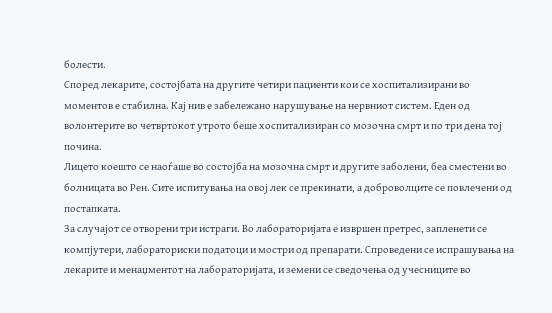болести.
Според лекарите, состојбата на другите четири пациенти кои се хоспитализирани во моментов е стабилна. Кај нив е забележано нарушување на нервниот систем. Еден од волонтерите во четвртокот утрото беше хоспитализиран со мозочна смрт и по три дена тој почина.
Лицето коешто се наоѓаше во состојба на мозочна смрт и другите заболени, беа сместени во болницата во Рен. Сите испитувања на овој лек се прекинати, а доброволците се повлечени од постапката.
За случајот се отворени три истраги. Во лабораторијата е извршен претрес, запленети се компјутери, лабораториски податоци и мостри од препарати. Спроведени се испрашувања на лекарите и менаџментот на лабораторијата, и земени се сведочења од учесниците во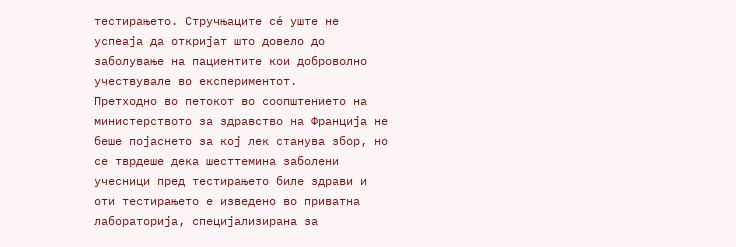тестирањето. Стручњаците сé уште не успеаја да откријат што довело до заболување на пациентите кои доброволно учествувале во експериментот.
Претходно во петокот во соопштението на министерството за здравство на Франција не беше појаснето за кој лек станува збор, но се тврдеше дека шесттемина заболени учесници пред тестирањето биле здрави и оти тестирањето е изведено во приватна лабораторија, специјализирана за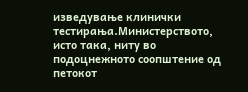изведување клинички тестирања.Министерството, исто така, ниту во подоцнежното соопштение од петокот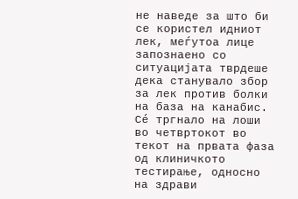не наведе за што би се користел идниот лек, меѓутоа лице запознаено со ситуацијата тврдеше дека станувало збор за лек против болки на база на канабис. Сé тргнало на лоши во четвртокот во текот на првата фаза од клиничкото тестирање, односно на здрави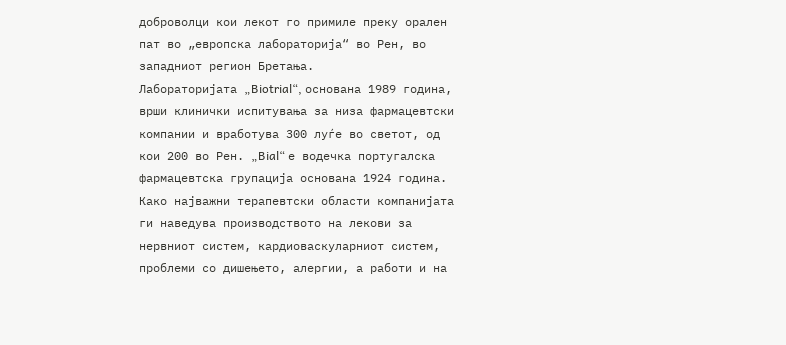доброволци кои лекот го примиле преку орален пат во „европска лабораторија“ во Рен, во западниот регион Бретања.
Лабораторијата „Biotrial“, основана 1989 година, врши клинички испитувања за низа фармацевтски компании и вработува 300 луѓе во светот, од кои 200 во Рен. „Bial“ е водечка португалска фармацевтска групација основана 1924 година. Како најважни терапевтски области компанијата ги наведува производството на лекови за нервниот систем, кардиоваскуларниот систем, проблеми со дишењето, алергии, а работи и на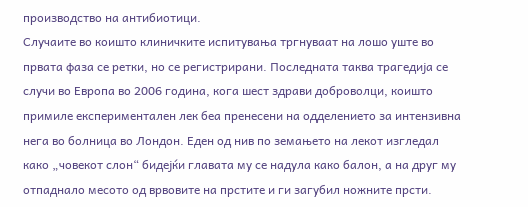производство на антибиотици.
Случаите во коишто клиничките испитувања тргнуваат на лошо уште во првата фаза се ретки, но се регистрирани. Последната таква трагедија се случи во Европа во 2006 година, кога шест здрави доброволци, коишто примиле експериментален лек беа пренесени на одделението за интензивна нега во болница во Лондон. Еден од нив по земањето на лекот изгледал како „човекот слон“ бидејќи главата му се надула како балон, а на друг му отпаднало месото од врвовите на прстите и ги загубил ножните прсти.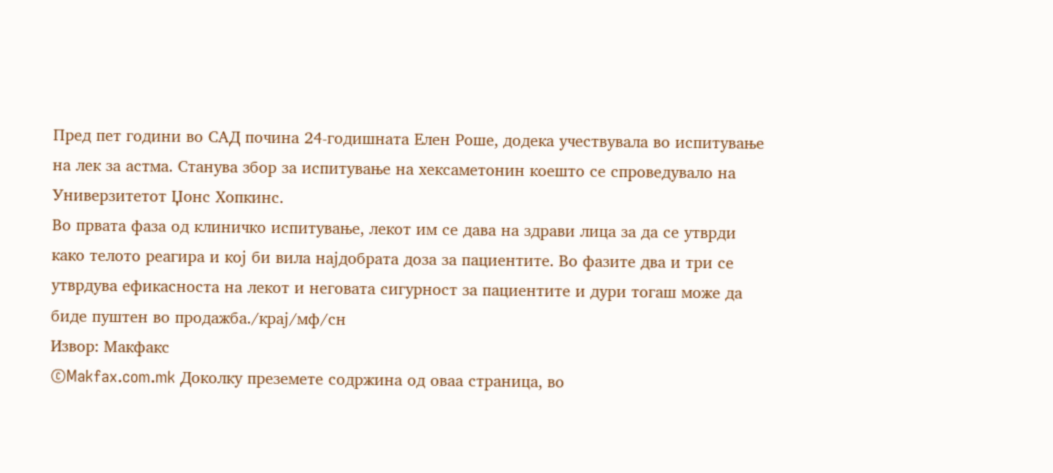Пред пет години во САД почина 24-годишната Елен Роше, додека учествувала во испитување на лек за астма. Станува збор за испитување на хексаметонин коешто се спроведувало на Универзитетот Џонс Хопкинс.
Во првата фаза од клиничко испитување, лекот им се дава на здрави лица за да се утврди како телото реагира и кој би вила најдобрата доза за пациентите. Во фазите два и три се утврдува ефикасноста на лекот и неговата сигурност за пациентите и дури тогаш може да биде пуштен во продажба./крај/мф/сн
Извор: Макфакс
©Makfax.com.mk Доколку преземете содржина од оваа страница, во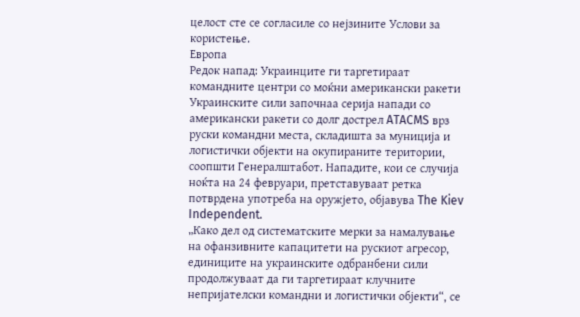целост сте се согласиле со нејзините Услови за користење.
Европа
Редок напад: Украинците ги таргетираат командните центри со моќни американски ракети
Украинските сили започнаа серија напади со американски ракети со долг дострел ATACMS врз руски командни места, складишта за муниција и логистички објекти на окупираните територии, соопшти Генералштабот. Нападите, кои се случија ноќта на 24 февруари, претставуваат ретка потврдена употреба на оружјето, објавува The Kiev Independent.
„Како дел од систематските мерки за намалување на офанзивните капацитети на рускиот агресор, единиците на украинските одбранбени сили продолжуваат да ги таргетираат клучните непријателски командни и логистички објекти“, се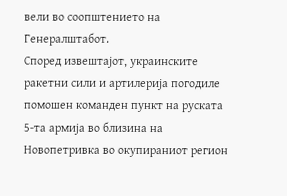вели во соопштението на Генералштабот.
Според извештајот, украинските ракетни сили и артилерија погодиле помошен команден пункт на руската 5-та армија во близина на Новопетривка во окупираниот регион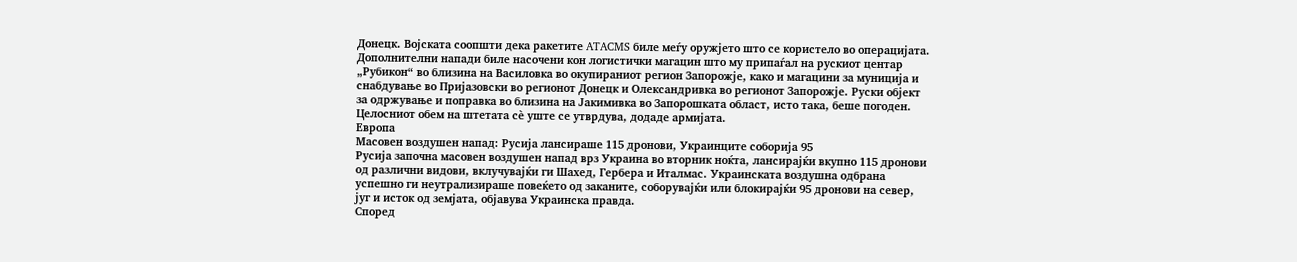Донецк. Војската соопшти дека ракетите ATACMS биле меѓу оружјето што се користело во операцијата.
Дополнителни напади биле насочени кон логистички магацин што му припаѓал на рускиот центар „Рубикон“ во близина на Василовка во окупираниот регион Запорожје, како и магацини за муниција и снабдување во Пријазовски во регионот Донецк и Олександривка во регионот Запорожје. Руски објект за одржување и поправка во близина на Јакимивка во Запорошката област, исто така, беше погоден. Целосниот обем на штетата сè уште се утврдува, додаде армијата.
Европа
Масовен воздушен напад: Русија лансираше 115 дронови, Украинците соборија 95
Русија започна масовен воздушен напад врз Украина во вторник ноќта, лансирајќи вкупно 115 дронови од различни видови, вклучувајќи ги Шахед, Гербера и Италмас. Украинската воздушна одбрана успешно ги неутрализираше повеќето од заканите, соборувајќи или блокирајќи 95 дронови на север, југ и исток од земјата, објавува Украинска правда.
Според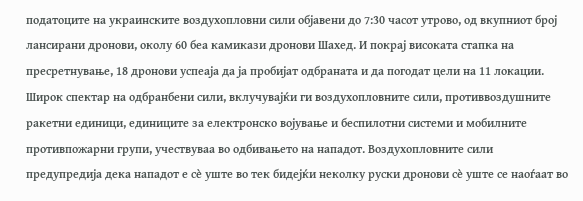податоците на украинските воздухопловни сили објавени до 7:30 часот утрово, од вкупниот број лансирани дронови, околу 60 беа камикази дронови Шахед. И покрај високата стапка на пресретнување, 18 дронови успеаја да ја пробијат одбраната и да погодат цели на 11 локации.
Широк спектар на одбранбени сили, вклучувајќи ги воздухопловните сили, противвоздушните ракетни единици, единиците за електронско војување и беспилотни системи и мобилните противпожарни групи, учествуваа во одбивањето на нападот. Воздухопловните сили предупредија дека нападот е сè уште во тек бидејќи неколку руски дронови сè уште се наоѓаат во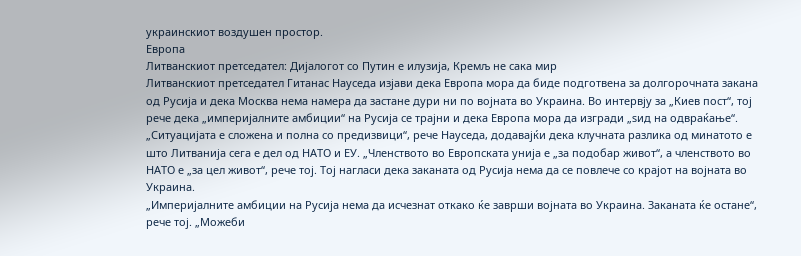украинскиот воздушен простор.
Европа
Литванскиот претседател: Дијалогот со Путин е илузија, Кремљ не сака мир
Литванскиот претседател Гитанас Науседа изјави дека Европа мора да биде подготвена за долгорочната закана од Русија и дека Москва нема намера да застане дури ни по војната во Украина. Во интервју за „Киев пост“, тој рече дека „империјалните амбиции“ на Русија се трајни и дека Европа мора да изгради „ѕид на одвраќање“.
„Ситуацијата е сложена и полна со предизвици“, рече Науседа, додавајќи дека клучната разлика од минатото е што Литванија сега е дел од НАТО и ЕУ. „Членството во Европската унија е „за подобар живот“, а членството во НАТО е „за цел живот“, рече тој. Тој нагласи дека заканата од Русија нема да се повлече со крајот на војната во Украина.
„Империјалните амбиции на Русија нема да исчезнат откако ќе заврши војната во Украина. Заканата ќе остане“, рече тој. „Можеби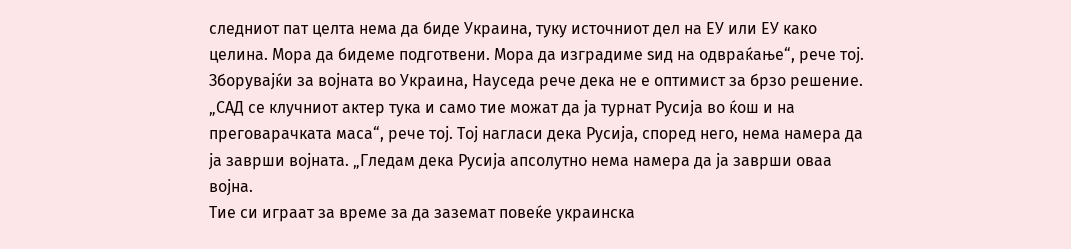следниот пат целта нема да биде Украина, туку источниот дел на ЕУ или ЕУ како целина. Мора да бидеме подготвени. Мора да изградиме ѕид на одвраќање“, рече тој.
Зборувајќи за војната во Украина, Науседа рече дека не е оптимист за брзо решение. „САД се клучниот актер тука и само тие можат да ја турнат Русија во ќош и на преговарачката маса“, рече тој. Тој нагласи дека Русија, според него, нема намера да ја заврши војната. „Гледам дека Русија апсолутно нема намера да ја заврши оваа војна.
Тие си играат за време за да заземат повеќе украинска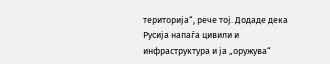територија“, рече тој. Додаде дека Русија напаѓа цивили и инфраструктура и ја „оружува“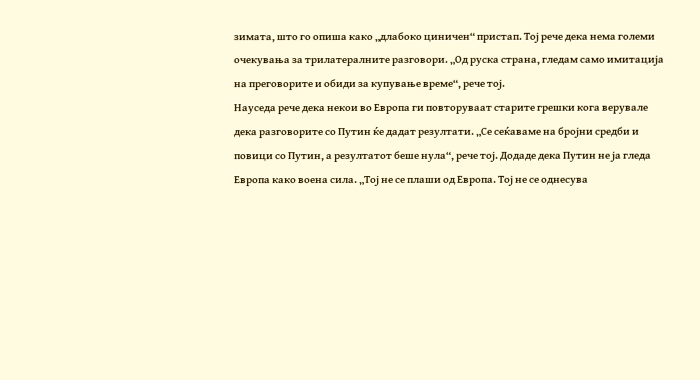зимата, што го опиша како „длабоко циничен“ пристап. Тој рече дека нема големи очекувања за трилатералните разговори. „Од руска страна, гледам само имитација на преговорите и обиди за купување време“, рече тој.
Науседа рече дека некои во Европа ги повторуваат старите грешки кога верувале дека разговорите со Путин ќе дадат резултати. „Се сеќаваме на бројни средби и повици со Путин, а резултатот беше нула“, рече тој. Додаде дека Путин не ја гледа Европа како воена сила. „Тој не се плаши од Европа. Тој не се однесува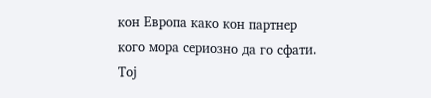кон Европа како кон партнер кого мора сериозно да го сфати. Тој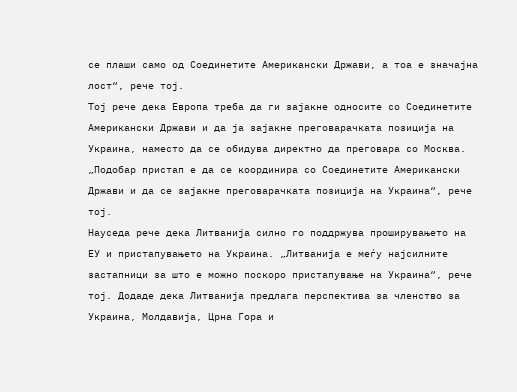се плаши само од Соединетите Американски Држави, а тоа е значајна лост“, рече тој.
Тој рече дека Европа треба да ги зајакне односите со Соединетите Американски Држави и да ја зајакне преговарачката позиција на Украина, наместо да се обидува директно да преговара со Москва. „Подобар пристап е да се координира со Соединетите Американски Држави и да се зајакне преговарачката позиција на Украина“, рече тој.
Науседа рече дека Литванија силно го поддржува проширувањето на ЕУ и пристапувањето на Украина. „Литванија е меѓу најсилните застапници за што е можно поскоро пристапување на Украина“, рече тој. Додаде дека Литванија предлага перспектива за членство за Украина, Молдавија, Црна Гора и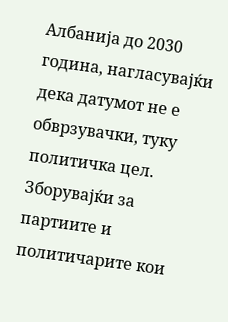Албанија до 2030 година, нагласувајќи дека датумот не е обврзувачки, туку политичка цел.
Зборувајќи за партиите и политичарите кои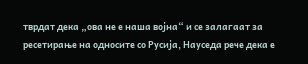тврдат дека „ова не е наша војна“ и се залагаат за ресетирање на односите со Русија, Науседа рече дека е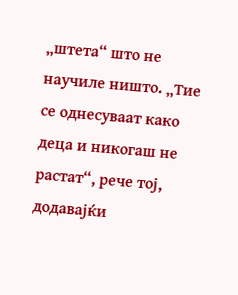„штета“ што не научиле ништо. „Тие се однесуваат како деца и никогаш не растат“, рече тој, додавајќи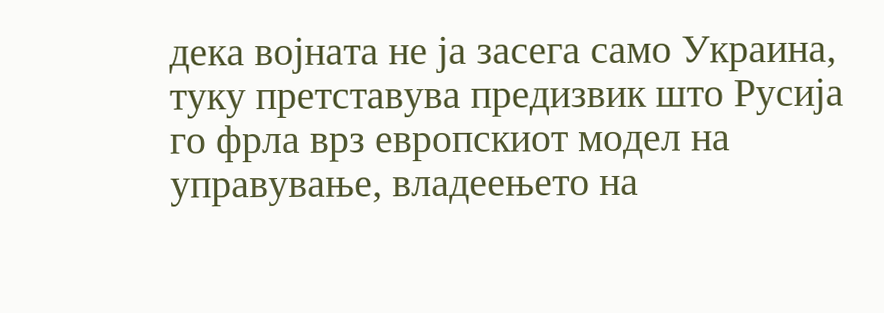дека војната не ја засега само Украина, туку претставува предизвик што Русија го фрла врз европскиот модел на управување, владеењето на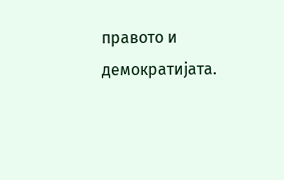правото и демократијата.